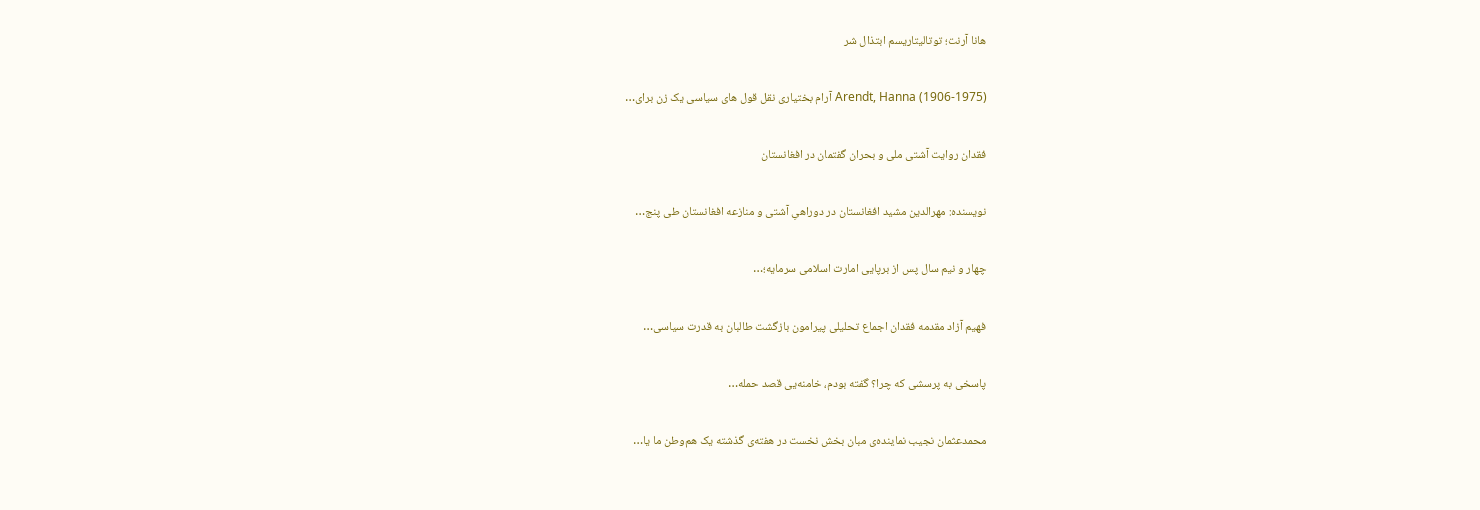هانا آرنت؛ توتالیتاریسم ابتذال شر

Arendt, Hanna (1906-1975) آرام بختیاری نقل قول های سیاسی یک زن برای…

فقدان روایت آشتی ملی و بحران گفتمان در افغانستان

نویسنده: مهرالدین مشید افغانستان در دوراهیِ آشتی و منازعه افغانستان طی پنج…

چهار و نیم سال پس از برپایی امارت اسلامی سرمایه؛…

فهیم آزاد مقدمه فقدان اجماع تحلیلی پیرامون بازگشت طالبان به قدرت سیاسی…

پاسخی به پرسشی که چرا؟ گفته بودم، خامنه‌یی قصد حمله…

محمدعثمان نجیب نماینده‌ی مبان بخش نخست در هفته‌ی گذشته‌ یک هم‌وطن ما یا…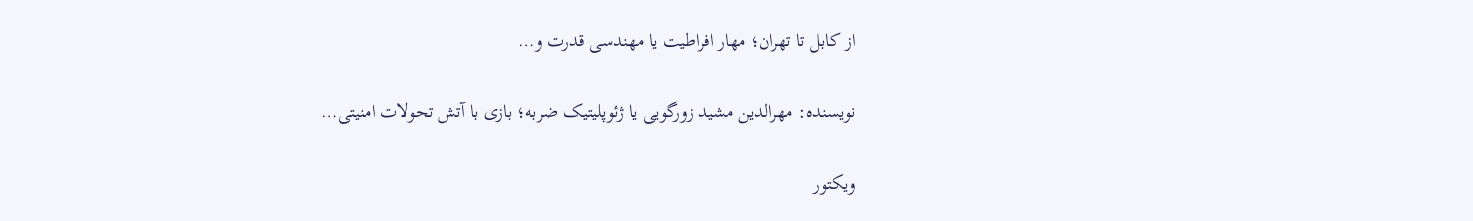از کابل تا تهران؛ مهار افراطیت یا مهندسی قدرت و…

نویسنده: مهرالدین مشید زورگویی یا ژئوپلیتیک ضربه؛ بازی با آتش تحولات امنیتی…

ویکتور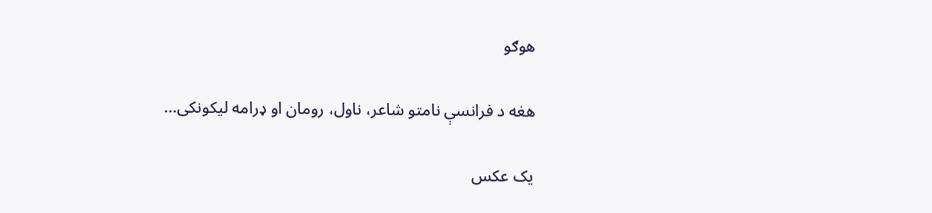هوګو

هغه د فرانسې نامتو شاعر، ناول، رومان او ډرامه لیکونکی…

یک عکس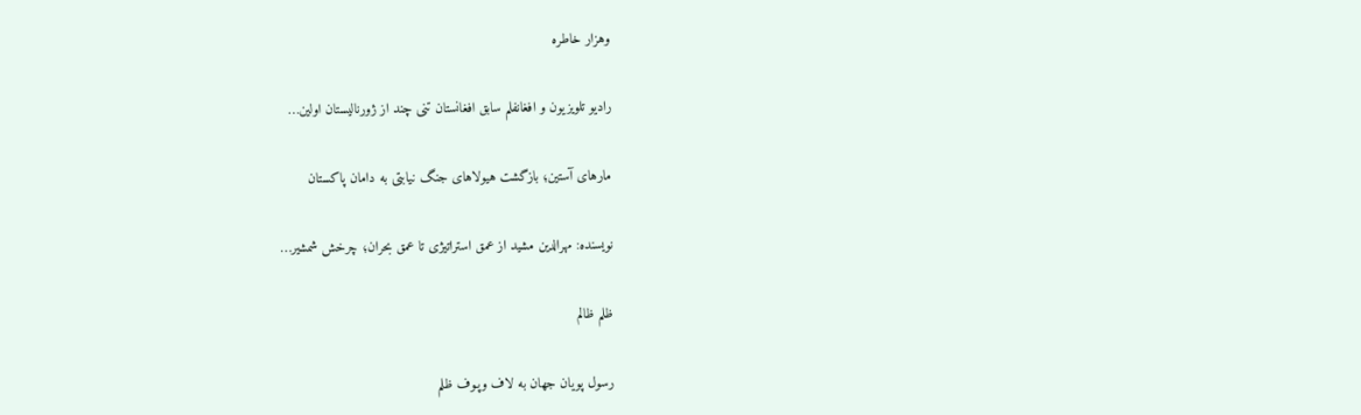وهزار خاطره

راديو تلويزيون و افغانفلم سابق افغانستان تنى چند از ژورناليستان اولين…

مارهای آستین؛ بازگشت هیولاهای جنگ نیابتی به دامان پاکستان

نویسنده: مهرالدین مشید از عمق استراتیژی تا عمق بحران؛ چرخش شمشیر…

ظلم ظالم

رسول پویان جهان به لاف وپـوف ظلم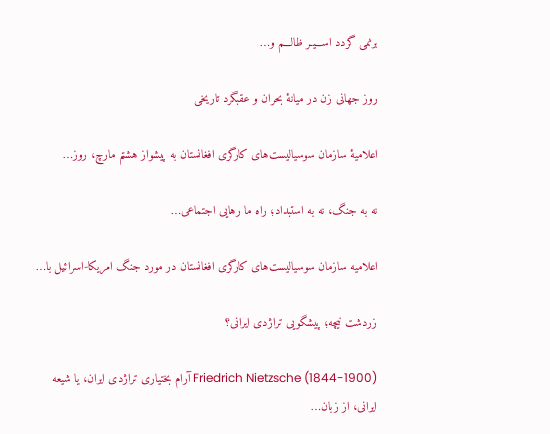برنمی گردد اســـیـر ظالـــم و…

روز جهانی زن در میانۀ بحران و عقبگرد تاریخی

اعلامیۀ سازمان سوسیالیست‌های کارگری افغانستان به پیشواز هشتم مارچ، روز…

نه به جنگ، نه به استبداد؛ راه ما رهایی اجتماعی…

اعلامیه سازمان سوسیالیست‌های کارگری افغانستان در مورد جنگ امریکا-اسرائیل با…

زردشت نیچه؛ پیشگویی تراژدی ایرانی؟

Friedrich Nietzsche (1844-1900) آرام بختیاری تراژدی ایران، یا شیعه ایرانی، از زبان…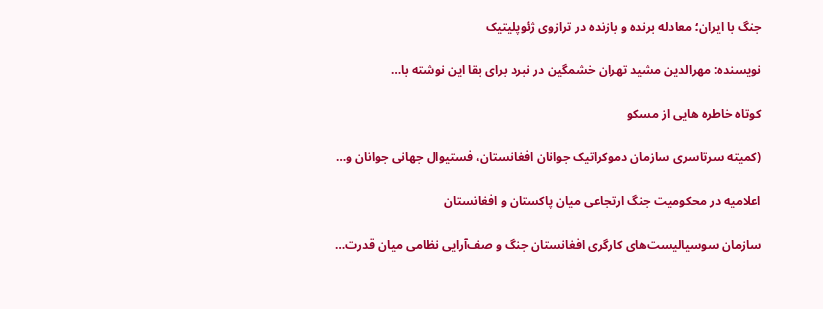جنگ با ایران؛ معادله برنده و بازنده در ترازوی ژئوپلیتیک

نویسنده: مهرالدین مشید تهران خشمگین در نبرد برای بقا این نوشته با…

کوتاه خاطره هایی از مسکو

(کمیته سرتاسری سازمان دموکراتیک جوانان افغانستان، فستیوال جهانی جوانان و…

اعلامیه در محکومیت جنگ ارتجاعی میان پاکستان و افغانستان

سازمان سوسیالیست‌های کارگری افغانستان جنگ و صف‌آرایی نظامی میان قدرت…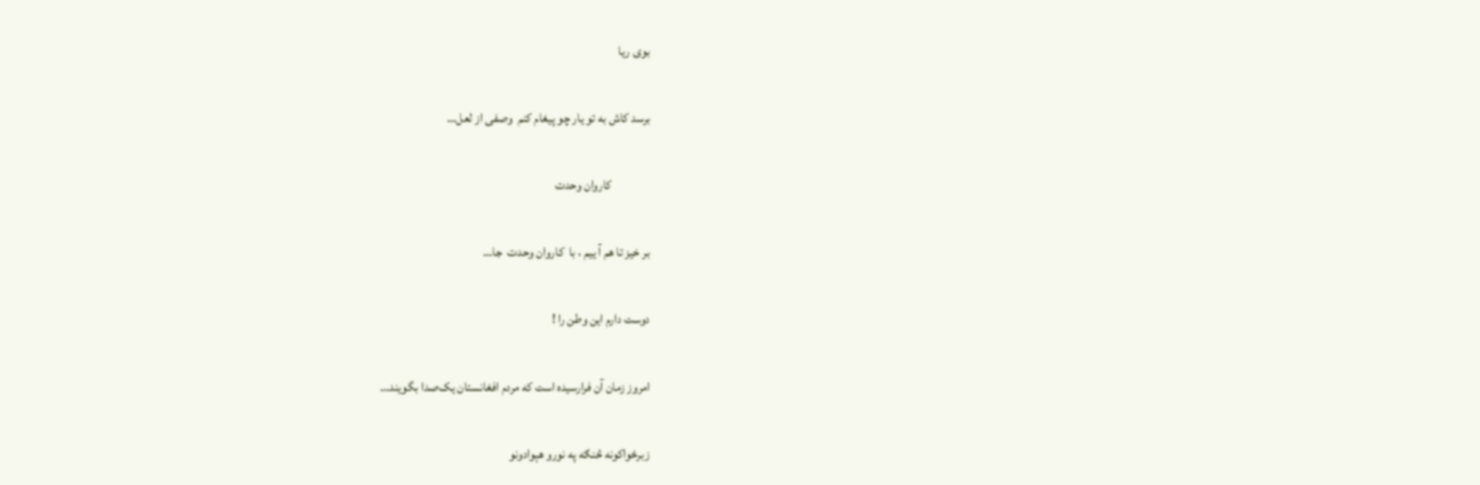بوی ریا

برسد کاش به تو یار چو پیغام کنم  وصفی از لعل…

               کاروان وحدت

بر خیز تا هم آ ییم ، با  کاروان وحدت  جا…

دوست دارم این وطن را !

امروز زمان آن فرارسیده است که مردم افغانستان یک‌صدا بگویند…

زبرځواکونه څنګه په نورو هېوادونو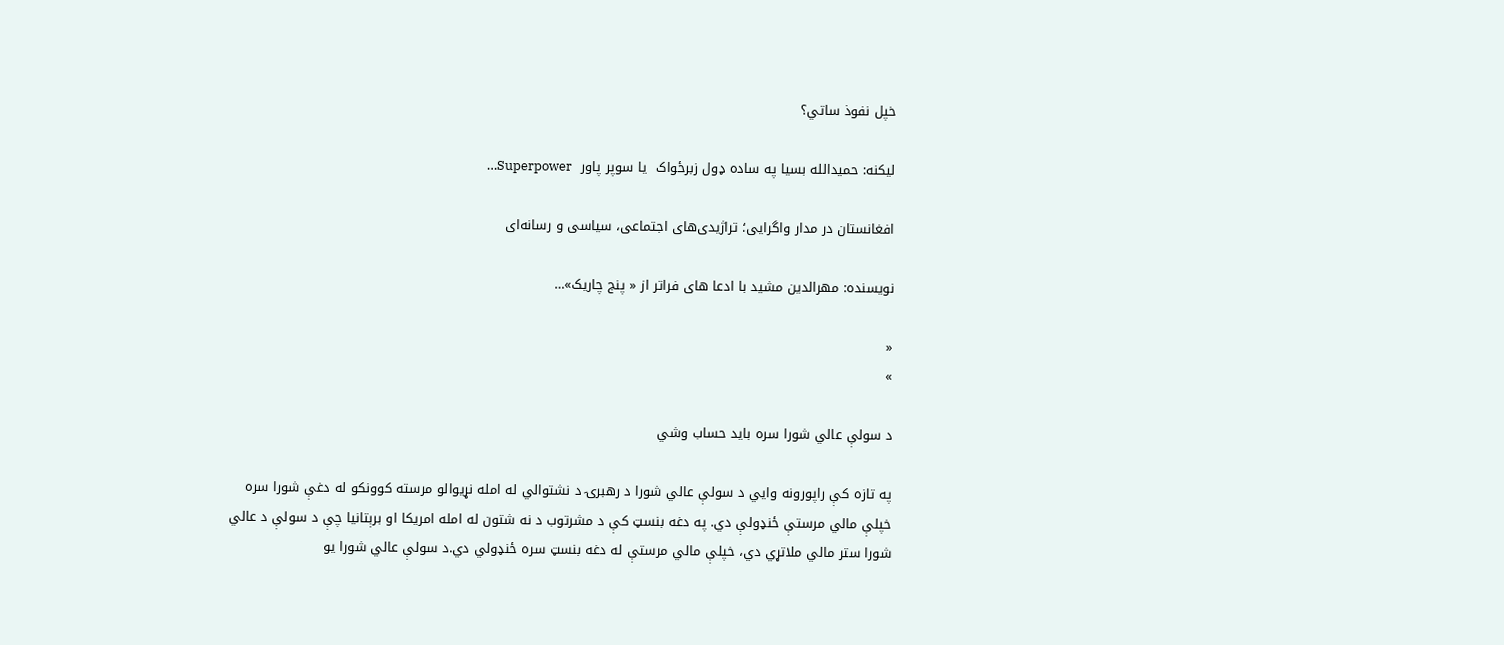خپل نفوذ ساتي؟

ليکنه: حميدالله بسيا په ساده ډول زبرځواک  يا سوپر پاور  Superpower…

افغانستان در مدار واگرایی؛ تراژیدی‌های اجتماعی، سیاسی و رسانه‌ای

نویسنده: مهرالدین مشید با ادعا های فراتر از « پنج چاریک»…

«
»

د سولې عالي شورا سره بايد حساب وشي

په تازه کې راپورونه وايي د سولې عالي شورا د رهبرۍ د نشتوالي له امله نړيوالو مرسته کوونکو له دغې شورا سره خپلې مالي مرستې ځنډولې دي. په دغه بنسټ کې د مشرتوب د نه شتون له امله امریکا او برېتانیا چې د سولې د عالي شورا ستر مالي ملاتړي دي، خپلې مالي مرستې له دغه بنسټ سره ځنډولي دي.د سولې عالي شورا یو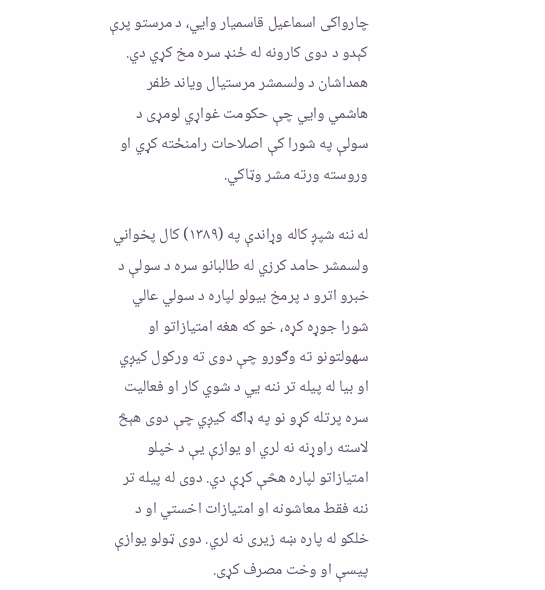چارواکی اسماعیل قاسمیار وايي، د مرستو پرې کېدو د دوی کارونه له ځنډ سره مخ کړي دي. همداشان د ولسمشر مرستيال وياند ظفر هاشمي وايي چې حکومت غواړي لومړی د سولې په شورا کې اصلاحات رامنځته کړي او وروسته ورته مشر وټاکي.

له ننه شپږ کاله وړاندې په (۱۳۸۹) کال پخواني ولسمشر حامد کرزي له طالبانو سره د سولې د خبرو اترو د پرمخ بیولو لپاره د سولي عالي شورا جوړه کړه، خو که هغه امتيازاتو او سهولتونو ته وګورو چې دوی ته ورکول کيږي او بیا له پيله تر ننه يي د شوي کار او فعاليت سره پرتله کړو نو په ډاګه کيږي چې دوی هېڅ لاسته راوړنه نه لري او يوازې یې د خپلو امتیازاتو لپاره هڅې کړې دي. دوی له پيله تر ننه فقط معاشونه او امتیازات اخستي او د خلکو له پاره ښه زیری نه لري. دوی ټولو یوازې پیسې او وخت مصرف کړی.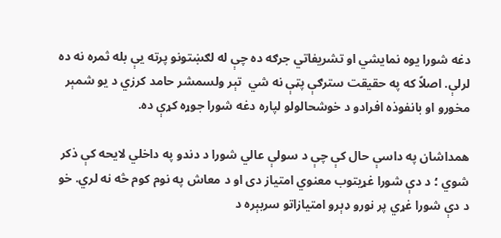دغه شورا یوه نمایشي او تشریفاتي جرګه ده چې له لګښتونو پرته یې بله ثمره نه ده لرلې. اصلاً که په حقيقت سترګې پټې نه شي  تېر ولسمشر حامد کرزي د یو شمېر مخورو او بانفوذه افرادو د خوشحالولو لپاره دغه شورا جوړه کړې ده.

همداشان په داسې حال کې چې د سولې عالي شورا د دندو په داخلي لايحه كې ذكر شوي ؛ د دې شورا غړيتوب معنوي امتياز دى او د معاش په نوم كوم څه نه لري. خو د دې شورا غړي پر نورو ډېرو امتیازاتو سربېره د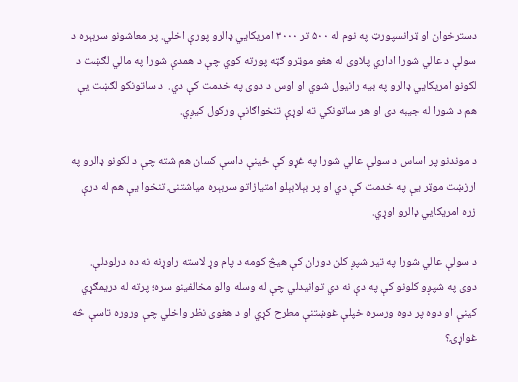دسترخوان او ټرانسپورټ په نوم له ۵۰۰ تر ۳۰۰۰ امريكايي ډالرو پورې اخلي. پر معاشونو سربېره د سولې د عالي شورا اداري پلاوی له هغو موټرو ګټه پورته كوي چې د همدې شورا په مالي لګښت د لكونو امريكايي ډالرو په بيه رانيول شوي او اوس د دوى په خدمت كې دي.  د ساتونكو لګښت يې هم د شورا له جيبه دى او هر ساتونكي ته لوړې تنخواګانې وركول كيږي.

د موندنو پر اساس د سولې عالي شورا په غړو كې ځینې داسې كسان هم شته چې د لكونو ډالرو په ارزښت موټر يې په خدمت كې دي او پر بېلابېلو امتیازاتو سربېره میاشتنۍ تنخوا یې هم له درې زره امریکايي ډالرو اوړي.

د سولې عالي شورا په تير شپږ کلن دوران کې هيڅ کومه د پام وړ لاسته راوړنه نه ده درلودلې. دوی په شپږو کلونو کې په دې نه دي توانيدلي چې له وسله والو مخالفينو سره؛ پرته له دريمګړي کينې او دوه پر دوه ورسره خپلې غوښتنې مطرح کړي او د هغوی نظر واخلي چې وروره تاسې څه غواړۍ؟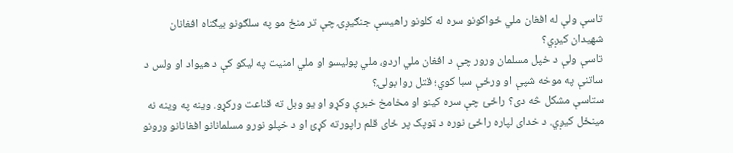تاسې ولې له افغان ملي ځواکونو سره له کلونو راهيسې جنګيږۍ چې تر منځ مو په سلګونو بيګناه افغانان شهيدان کيږي؟
تاسې ولې د خپل مسلمان ورور چې د افغان ملي اردو، ملي پوليسو او ملي امنيت په ليکو کې د هيواد او ولس د ساتنې په موخه شپې او ورځې سبا کوي؛ قتل روا بولۍ؟
ستاسې مشکل څه دی؟ راځئ چې سره کينو او مخامخ خبرې وکړو او یو وبل ته قناعت ورکړو. وينه په وينه نه مينځل کيږي. د خدای لپاره راځئ نوره د ټوپک پر ځای قلم راپورته کړئ او د خپلو نورو مسلمانانو افغانانو ورونو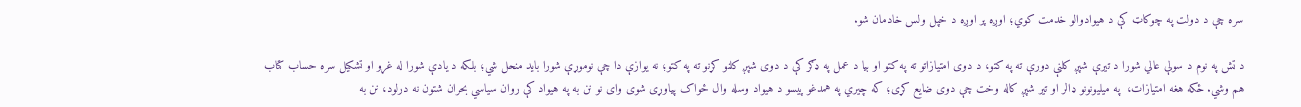سره چې د دولت په چوکاټ کې د هيوادوالو خدمت کوي؛ اوږه پر اوږه د خپل ولس خادمان شو.

د تش په نوم د سولې عالي شورا د تيرې شپږ کلنې دورې ته په کتو، د دوی امتيازاتو ته په کتو او بيا د عمل په ډګر کې د دوی شپږ کلنو کړنو ته په کتو؛ نه يوازې دا چې نوموړې شورا بايد منحل شي؛ بلکه د يادې شورا له غړو او تشکيل سره حساب کتاب هم وشي. ځکه هغه امتيازات،  په ميليونونو ډالر او تير شپږ کاله وخت چې دوی ضايع کړی؛ که چيري په همدغو پیسو د هيواد وسله وال ځواک پياوړی شوی وای نو نن به په هيواد کې روان سياسي بحران شتون نه درلود، نن به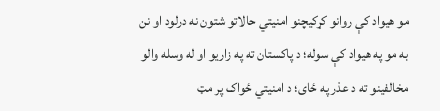مو هيواد کې روانو کړکيچنو امنيتي حالاتو شتون نه درلود او نن به مو په هيواد کې سوله؛ د پاکستان ته په زاريو او له وسله والو مخالفينو ته د عذر په ځای؛ د امنيتي ځواک پر مټ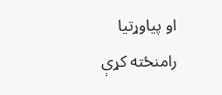او پياوړتيا رامنځته کړې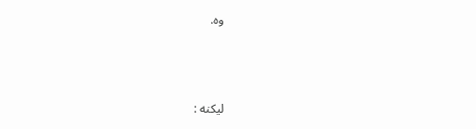وه.



لیکنه :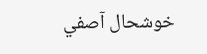خوشحال آصفي